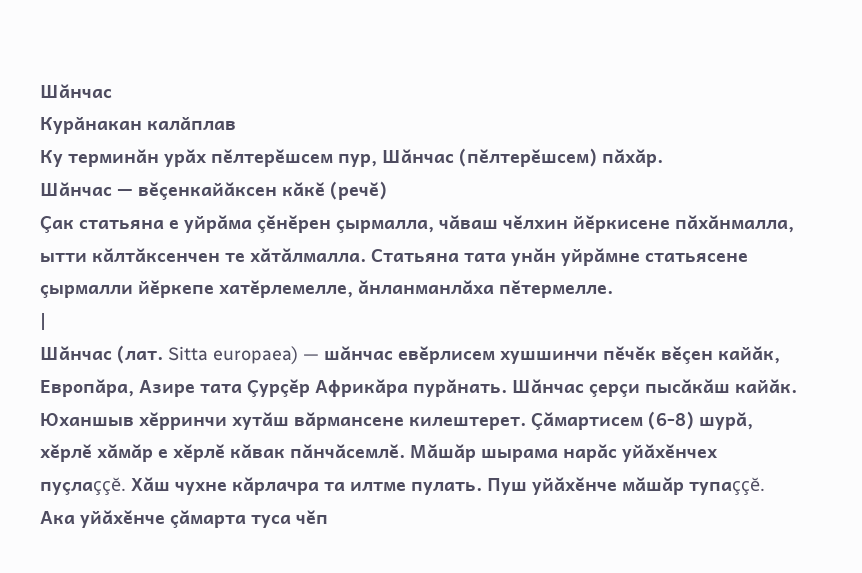Шăнчас
Курӑнакан калӑплав
Ку терминăн урăх пĕлтерĕшсем пур, Шăнчас (пĕлтерĕшсем) пăхăр.
Шăнчас — вĕçенкайăксен кăкĕ (речĕ)
Çак статьяна е уйрăма çĕнĕрен çырмалла, чăваш чĕлхин йĕркисене пăхăнмалла, ытти кăлтăксенчен те хăтăлмалла. Статьяна тата унăн уйрăмне статьясене çырмалли йĕркепе хатĕрлемелле, ăнланманлăха пĕтермелле.
|
Шăнчас (лат. Sitta europaea) — шăнчас евĕрлисем хушшинчи пĕчĕк вĕçен кайăк, Европăра, Азире тата Çурçĕр Африкăра пурăнать. Шăнчас çерçи пысăкăш кайăк. Юханшыв хĕрринчи хутăш вăрмансене килештерет. Çăмартисем (6-8) шурă, хĕрлĕ хăмăр е хĕрлĕ кăвак пăнчăсемлĕ. Мăшăр шырама нарăс уйăхĕнчех пуçлаççĕ. Хăш чухне кăрлачра та илтме пулать. Пуш уйăхĕнче мăшăр тупаççĕ. Ака уйăхĕнче çăмарта туса чĕп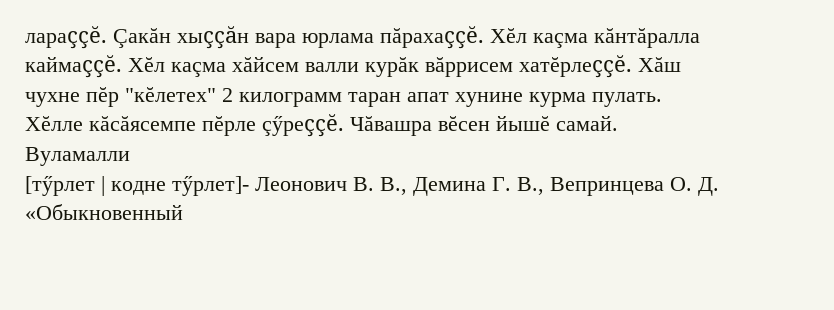лараççĕ. Çакăн хыççăн вара юрлама пăрахаççĕ. Хĕл каçма кăнтăралла каймаççĕ. Хĕл каçма хăйсем валли курăк вăррисем хатĕрлеççĕ. Хăш чухне пĕр "кĕлетех" 2 килограмм таран апат хунине курма пулать. Хĕлле кăсăясемпе пĕрле çӳреççĕ. Чăвашра вĕсен йышĕ самай.
Вуламалли
[тӳрлет | кодне тӳрлет]- Леонович В. В., Демина Г. В., Вепринцева О. Д. «Обыкновенный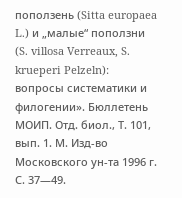поползень (Sitta europaea L.) и „малые“ поползни (S. villosa Verreaux, S. krueperi Pelzeln): вопросы систематики и филогении». Бюллетень МОИП. Отд. биол., Т. 101, вып. 1. М. Изд-во Московского ун-та 1996 г. С. 37—49.